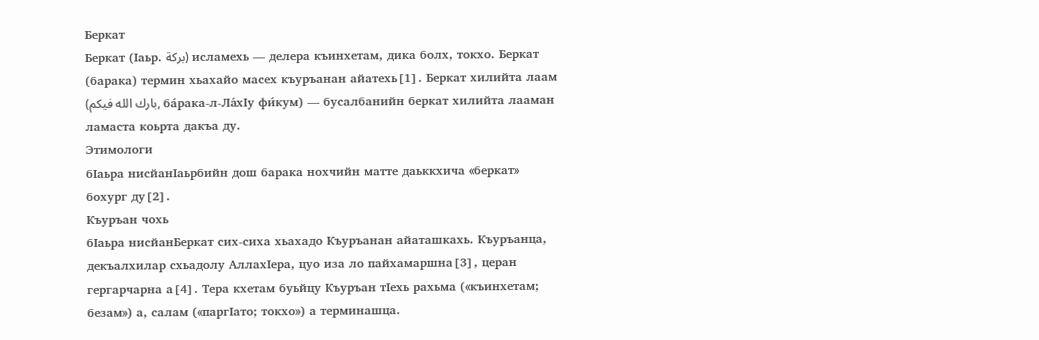Беркат
Беркат (Ӏаьр. بركة) исламехь — делера къинхетам, дика болх, токхо. Беркат (барака) термин хьахайо масех къуръанан айатехь[1]. Беркат хилийта лаам (بارك الله فيكم, ба́рака-л-Ла́хӀу фи́кум) — бусалбанийн беркат хилийта лааман ламаста коьрта дакъа ду.
Этимологи
бӀаьра нисйанӀаьрбийн дош барака нохчийн матте даьккхича «беркат» бохург ду[2].
Къуръан чохь
бӀаьра нисйанБеркат сих-сиха хьахадо Къуръанан айаташкахь. Къуръанца, декъалхилар схьадолу АллахӀера, цуо иза ло пайхамаршна[3], церан гергарчарна а[4]. Тера кхетам буьйцу Къуръан тӀехь рахьма («къинхетам; безам») а, салам («паргӀато; токхо») а терминашца.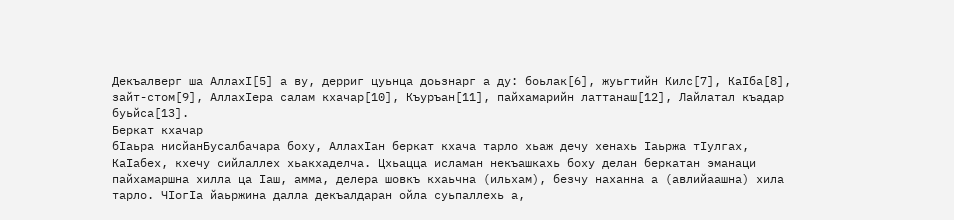Декъалверг ша АллахӀ[5] а ву, дерриг цуьнца доьзнарг а ду: боьлак[6], жуьгтийн Килс[7], КаӀба[8], зайт-стом[9], АллахӀера салам кхачар[10], Къуръан[11], пайхамарийн латтанаш[12], Лайлатал къадар буьйса[13].
Беркат кхачар
бӀаьра нисйанБусалбачара боху, АллахӀан беркат кхача тарло хьаж дечу хенахь Ӏаьржа тӀулгах, КаӀабех, кхечу сийлаллех хьакхаделча. Цхьацца исламан некъашкахь боху делан беркатан эманаци пайхамаршна хилла ца Ӏаш, амма, делера шовкъ кхаьчна (ильхам), безчу наханна а (авлийаашна) хила тарло. ЧӀогӀа йаьржина далла декъалдаран ойла суьпаллехь а,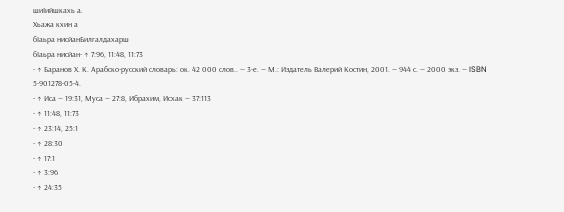шиӀийшкахь а.
Хьажа кхин а
бӀаьра нисйанБилгалдахарш
бӀаьра нисйан- ↑ 7:96, 11:48, 11:73
- ↑ Баранов Х. К. Арабско-русский словарь: ок. 42 000 слов.. — 3-е. — М.: Издатель Валерий Костин, 2001. — 944 с. — 2000 экз. — ISBN 5-901278-05-4.
- ↑ Иса — 19:31, Муса — 27:8, Ибрахим, Исхак — 37:113
- ↑ 11:48, 11:73
- ↑ 23:14, 25:1
- ↑ 28:30
- ↑ 17:1
- ↑ 3:96
- ↑ 24:35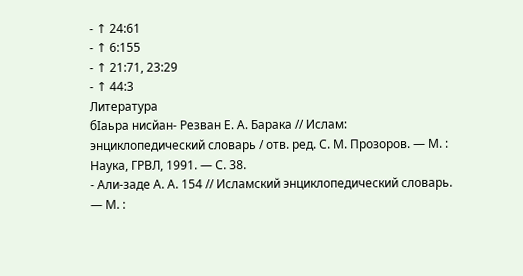- ↑ 24:61
- ↑ 6:155
- ↑ 21:71, 23:29
- ↑ 44:3
Литература
бӀаьра нисйан- Резван Е. А. Барака // Ислам: энциклопедический словарь / отв. ред. С. М. Прозоров. — М. : Наука, ГРВЛ, 1991. — С. 38.
- Али-заде А. А. 154 // Исламский энциклопедический словарь. — М. :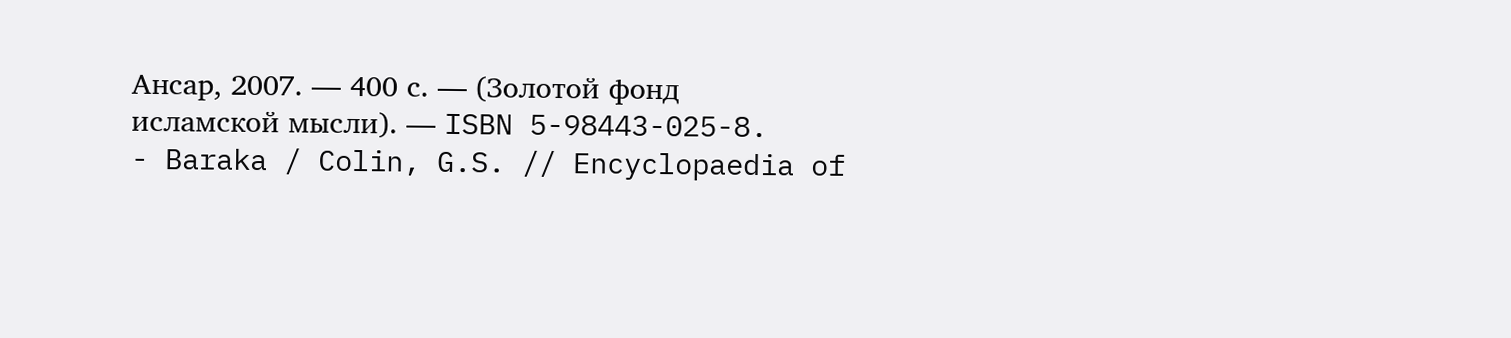Ансар, 2007. — 400 с. — (Золотой фонд исламской мысли). — ISBN 5-98443-025-8.
- Baraka / Colin, G.S. // Encyclopaedia of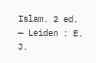Islam. 2 ed. — Leiden : E. J.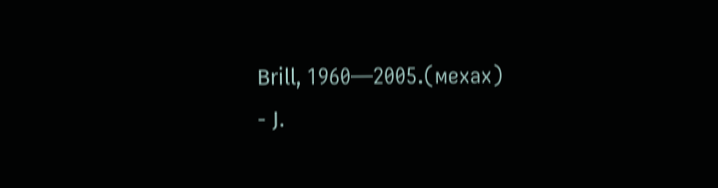Brill, 1960—2005.(мехах)
- J.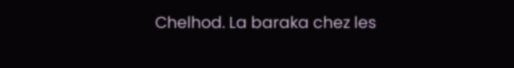Chelhod. La baraka chez les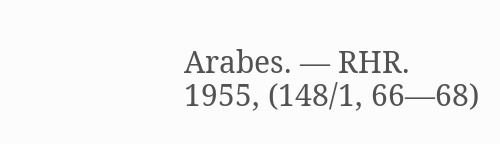Arabes. — RHR. 1955, (148/1, 66—68)